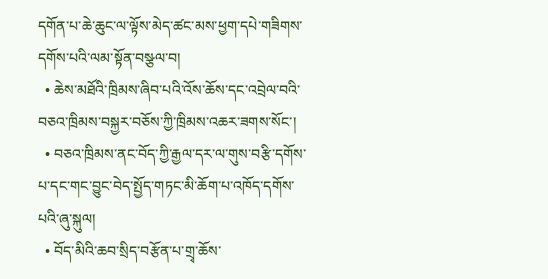དགོན་པ་ཆེ་ཆུང་ལ་ལྟོས་མེད་ཚང་མས་ཕྱག་དཔེ་གཟིགས་དགོས་པའི་ལམ་སྟོན་བསྩལ་བ།
  • ཆེས་མཐོའི་ཁྲིམས་ཞིབ་པའི་འོས་ཆོས་དང་འབྲེལ་བའི་བཅའ་ཁྲིམས་བསྐྱར་བཅོས་ཀྱི་ཁྲིམས་འཆར་ཟགས་སོང་།
  • བཅའ་ཁྲིམས་ནང་བོད་ཀྱི་རྒྱལ་དར་ལ་གུས་བརྩི་དགོས་པ་དང་གང་བྱུང་བེད་སྤྱོད་གཏང་མི་ཆོག་པ་འཁོད་དགོས་པའི་ཞུ་སྐུལ།
  • བོད་མིའི་ཆབ་སྲིད་བརྩོན་པ་གྲྭ་ཆོས་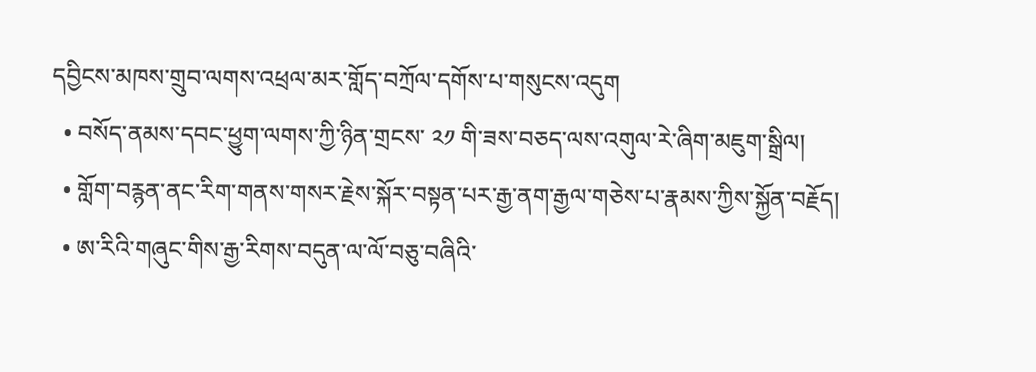དབྱིངས་མཁས་གྲུབ་ལགས་འཕྲལ་མར་གློད་བཀྲོལ་དགོས་པ་གསུངས་འདུག
  • བསོད་ནམས་དབང་ཕྱུག་ལགས་ཀྱི་ཉིན་གྲངས་ ༢༡ གི་ཟས་བཅད་ལས་འགུལ་རེ་ཞིག་མཇུག་སྒྲིལ།
  • གློག་བརྙན་ནང་རིག་གནས་གསར་རྗེས་སྐོར་བསྟན་པར་རྒྱ་ནག་རྒྱལ་གཅེས་པ་རྣམས་ཀྱིས་སྐྱོན་བརྗོད།
  • ཨ་རིའི་གཞུང་གིས་རྒྱ་རིགས་བདུན་ལ་ལོ་བཅུ་བཞིའི་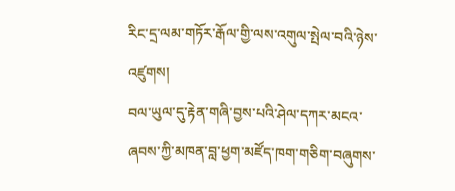རིང་དྲ་ལམ་གཏོར་རྒོལ་གྱི་ལས་འགུལ་སྤེལ་བའི་ཉེས་འཛུགས།
བལ་ཡུལ་དུ་རྟེན་གཞི་བྱས་པའི་ཤེལ་དཀར་མངའ་ཞབས་ཀྱི་མཁན་བླ་ཕྱག་མཛོད་ཁག་གཅིག་བཞུགས་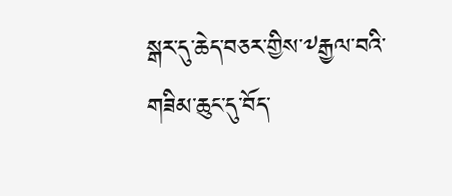སྒར་དུ་ཆེད་བཅར་གྱིས་༸རྒྱལ་བའི་གཟིམ་ཆུང་དུ་བོད་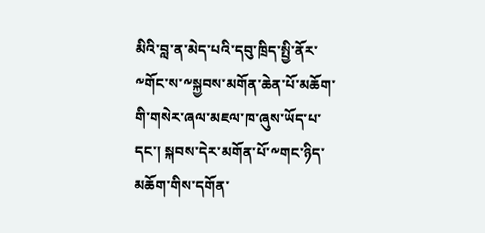མིའི་བླ་ན་མེད་པའི་དབུ་ཁྲིད་སྤྱི་ནོར་༸གོང་ས་༸སྐྱབས་མགོན་ཆེན་པོ་མཆོག་གི་གསེར་ཞལ་མཇལ་ཁ་ཞུས་ཡོད་པ་དང་། སྐབས་དེར་མགོན་པོ་༸གང་ཉིད་མཆོག་གིས་དགོན་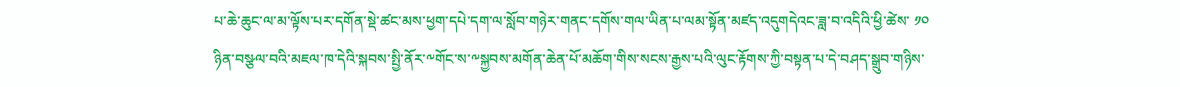པ་ཆེ་ཆུང་ལ་མ་ལྟོས་པར་དགོན་སྡེ་ཚང་མས་ཕྱག་དཔེ་དག་ལ་སློབ་གཉེར་གནང་དགོས་གལ་ཡིན་པ་ལམ་སྟོན་མཛད་འདུགདེའང་ཟླ་བ་འདིའི་ཕྱི་ཚེས་ ༡༠ ཉིན་བསྩལ་བའི་མཇལ་ཁ་དེའི་སྐབས་སྤྱི་ནོར་༸གོང་ས་༸སྐྱབས་མགོན་ཆེན་པོ་མཆོག་གིས་སངས་རྒྱས་པའི་ལུང་རྟོགས་ཀྱི་བསྟན་པ་དེ་བཤད་སྒྲུབ་གཉིས་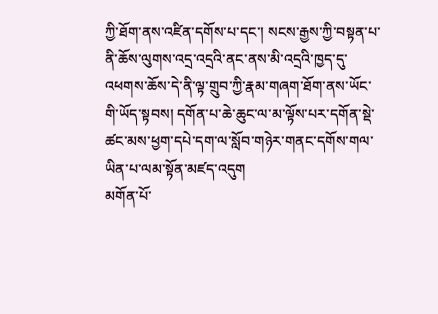ཀྱི་ཐོག་ནས་འཛིན་དགོས་པ་དང་། སངས་རྒྱས་ཀྱི་བསྟན་པ་ནི་ཆོས་ལུགས་འདྲ་འདྲའི་ནང་ནས་མི་འདྲའི་ཁྱད་དུ་འཕགས་ཆོས་དེ་ནི་ལྟ་གྲུབ་ཀྱི་རྣམ་གཞག་ཐོག་ནས་ཡོང་གི་ཡོད་སྟབས། དགོན་པ་ཆེ་ཆུང་ལ་མ་ལྟོས་པར་དགོན་སྡེ་ཚང་མས་ཕྱག་དཔེ་དག་ལ་སློབ་གཉེར་གནང་དགོས་གལ་ཡིན་པ་ལམ་སྟོན་མཛད་འདུག
མགོན་པོ་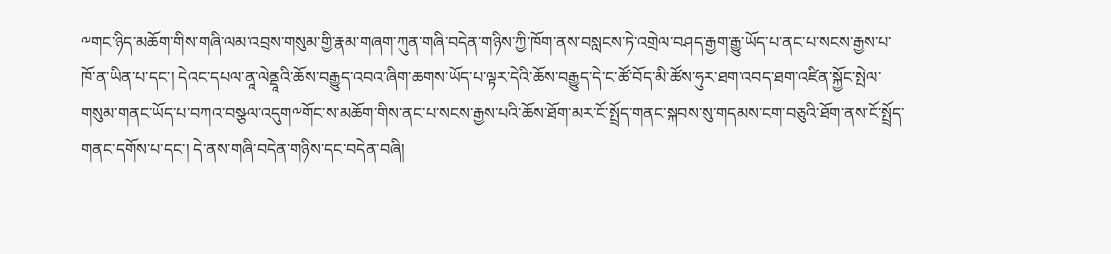༸གང་ཉིད་མཆོག་གིས་གཞི་ལམ་འབྲས་གསུམ་གྱི་རྣམ་གཞག་ཀུན་གཞི་བདེན་གཉིས་ཀྱི་ཁོག་ནས་བསླངས་ཏེ་འགྲེལ་བཤད་རྒྱག་རྒྱུ་ཡོད་པ་ནང་པ་སངས་རྒྱས་པ་ཁོ་ན་ཡིན་པ་དང་། དེའང་དཔལ་ནཱ་ལེནྡཱའི་ཆོས་བརྒྱུད་འབའ་ཞིག་ཆགས་ཡོད་པ་ལྟར་དེའི་ཆོས་བརྒྱུད་དེ་ང་ཚོ་བོད་མི་ཚོས་ཧུར་ཐག་འབད་ཐག་འཛིན་སྐྱོང་སྤེལ་གསུམ་གནང་ཡོད་པ་བཀའ་བསྩལ་འདུག༸གོང་ས་མཆོག་གིས་ནང་པ་སངས་རྒྱས་པའི་ཆོས་ཐོག་མར་ངོ་སྤྲོད་གནང་སྐབས་སུ་གདམས་ངག་བཅུའི་ཐོག་ནས་ངོ་སྤྲོད་གནང་དགོས་པ་དང་། དེ་ནས་གཞི་བདེན་གཉིས་དང་བདེན་བཞི།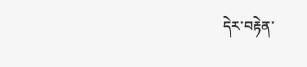དེར་བརྟེན་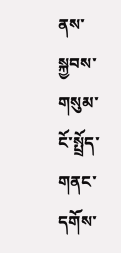ནས་སྐྱབས་གསུམ་ངོ་སྤྲོད་གནང་དགོས་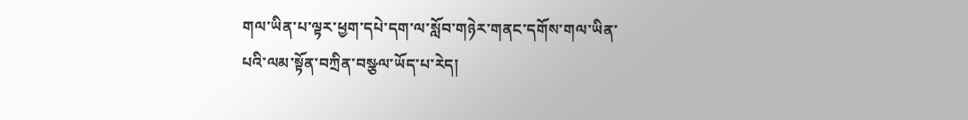གལ་ཡིན་པ་ལྟར་ཕྱག་དཔེ་དག་ལ་སློབ་གཉེར་གནང་དགོས་གལ་ཡིན་པའི་ལམ་སྟོན་བཀྲིན་བསྩལ་ཡོད་པ་རེད།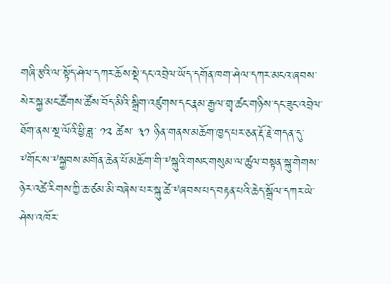གཞི་རྩའི་ལ་སྟོད་ཤེལ་དཀར་ཆོས་སྡེ་དང་འབྲེལ་ཡོད་དགོན་ཁག་ཤེལ་དཀར་མངའ་ཞབས་སེར་སྐྱ་མང་ཚོགས་ཚོས་བོད་མིའི་སྒྲིག་འཛུགས་དང་རྣམ་རྒྱལ་གྲྭ་ཚང་གཉིས་དང་ཟུང་འབྲེལ་ཐོག་ནས་སྔ་ལོའི་ཕྱི་ཟླ་ ༡༢ ཚེས་ ༣༡ ཉིན་གནས་མཆོག་ཁྱད་པར་ཅན་རྡོ་རྗེ་གདན་དུ་༸གོང་ས་༸སྐྱབས་མགོན་ཆེན་པོ་མཆོག་གི་༸སྐུའི་གསང་གསུམ་ལ་ཚུལ་བསྟན་སྐུ་གེགས་ཉེར་འཚེ་རིགས་ཀྱི་ཆ་ཙམ་མི་བཞེས་པར་སྐུ་ཚེ་༸ཞབས་པད་བརྟན་པའི་ཆེད་སྒྲོལ་དཀར་ཡེ་ཤེས་འཁོར་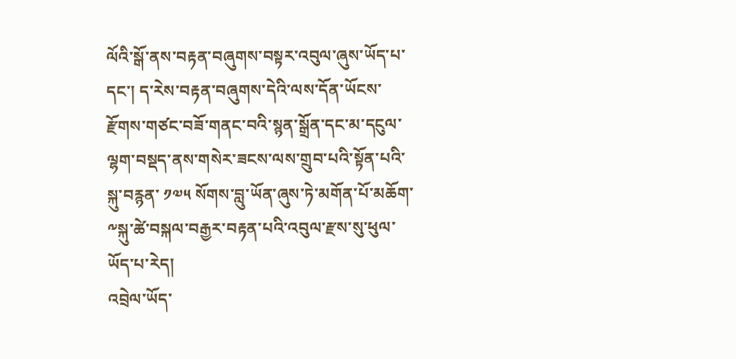ལོའི་སྒོ་ནས་བརྟན་བཞུགས་བསྟར་འབུལ་ཞུས་ཡོད་པ་དང་། ད་རེས་བརྟན་བཞུགས་དེའི་ལས་དོན་ཡོངས་རྫོགས་གཙང་བཟོ་གནང་བའི་སྙན་སྒྲོན་དང་མ་དངུལ་ལྷག་བསྡད་ནས་གསེར་ཟངས་ལས་གྲུབ་པའི་སྟོན་པའི་སྐུ་བརྙན་ ༡༧༥ སོགས་བླུ་ཡོན་ཞུས་ཏེ་མགོན་པོ་མཆོག་༸སྐུ་ཚེ་བསྐལ་བརྒྱར་བརྟན་པའི་འབུལ་རྫས་སུ་ཕུལ་ཡོད་པ་རེད།
འབྲེལ་ཡོད་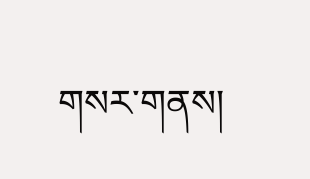གསར་གནས།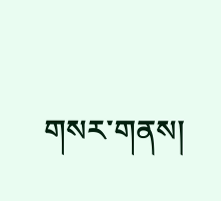གསར་གནས།